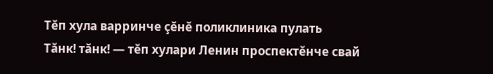Тĕп хула варринче çĕнĕ поликлиника пулать
Тăнк! тăнк! — тĕп хулари Ленин проспектĕнче свай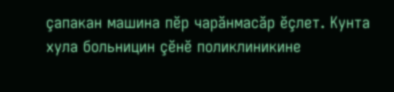çапакан машина пĕр чарăнмасăр ĕçлет. Кунта хула больницин çĕнĕ поликлиникине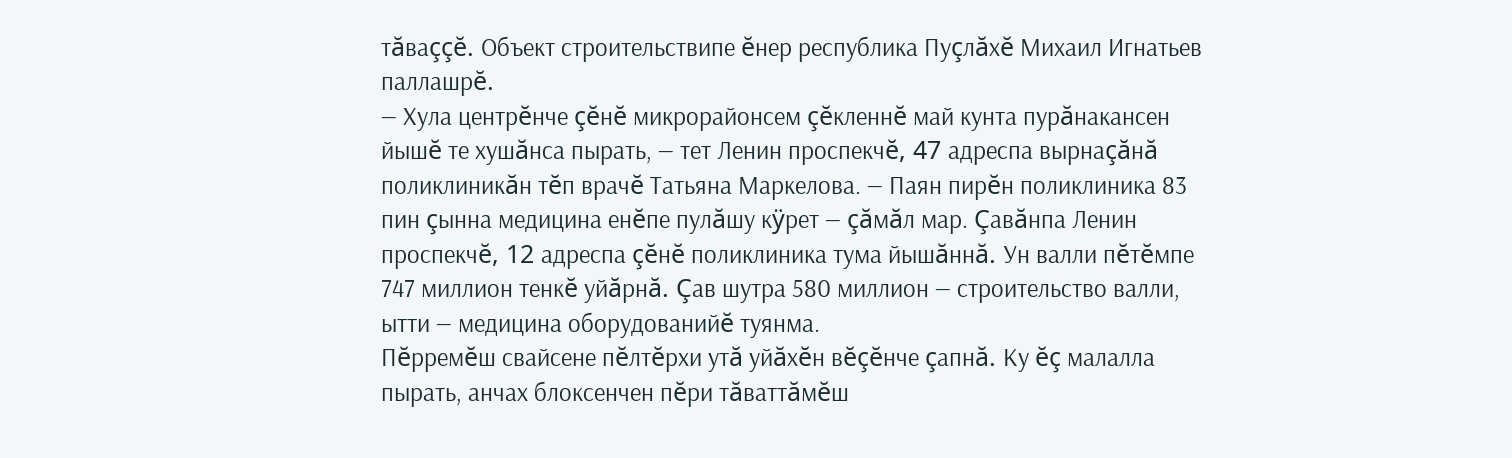тăваççĕ. Объект строительствипе ĕнер республика Пуçлăхĕ Михаил Игнатьев паллашрĕ.
— Хула центрĕнче çĕнĕ микрорайонсем çĕкленнĕ май кунта пурăнакансен йышĕ те хушăнса пырать, — тет Ленин проспекчĕ, 47 адреспа вырнаçăнă поликлиникăн тĕп врачĕ Татьяна Маркелова. — Паян пирĕн поликлиника 83 пин çынна медицина енĕпе пулăшу кÿрет — çăмăл мар. Çавăнпа Ленин проспекчĕ, 12 адреспа çĕнĕ поликлиника тума йышăннă. Ун валли пĕтĕмпе 747 миллион тенкĕ уйăрнă. Çав шутра 580 миллион — строительство валли, ытти — медицина оборудованийĕ туянма.
Пĕрремĕш свайсене пĕлтĕрхи утă уйăхĕн вĕçĕнче çапнă. Ку ĕç малалла пырать, анчах блоксенчен пĕри тăваттăмĕш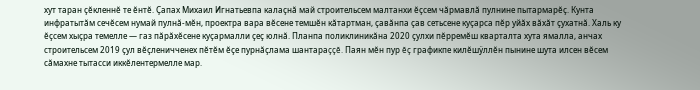хут таран çĕкленнĕ те ĕнтĕ. Çапах Михаил Игнатьевпа калаçнă май строительсем малтанхи ĕçсем чăрмавлă пулнине пытармарĕç. Кунта инфратытăм сечĕсем нумай пулнă-мĕн, проектра вара вĕсене темшĕн кăтартман, çавăнпа çав сетьсене куçарса пĕр уйăх вăхăт çухатнă. Халь ку ĕçсем хыçра темелле — газ пăрăхĕсене куçармалли çеç юлнă. Планпа поликлиникăна 2020 çулхи пĕрремĕш кварталта хута ямалла, анчах строительсем 2019 çул вĕçленичченех пĕтĕм ĕçе пурнăçлама шантараççĕ. Паян мĕн пур ĕç графикпе килĕшÿллĕн пынине шута илсен вĕсем сăмахне тытасси иккĕлентермелле мар.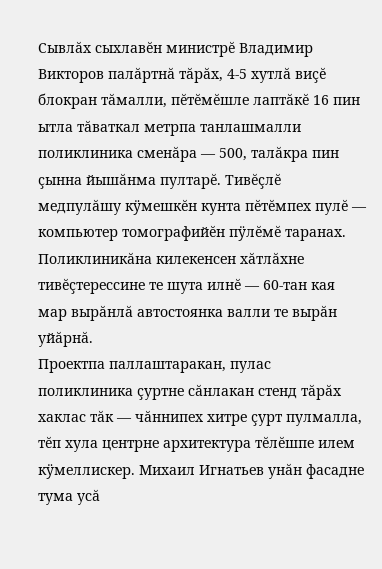Сывлăх сыхлавĕн министрĕ Владимир Викторов палăртнă тăрăх, 4-5 хутлă виçĕ блокран тăмалли, пĕтĕмĕшле лаптăкĕ 16 пин ытла тăваткал метрпа танлашмалли поликлиника сменăра — 500, талăкра пин çынна йышăнма пултарĕ. Тивĕçлĕ медпулăшу кÿмешкĕн кунта пĕтĕмпех пулĕ — компьютер томографийĕн пÿлĕмĕ таранах. Поликлиникăна килекенсен хăтлăхне тивĕçтерессине те шута илнĕ — 60-тан кая мар вырăнлă автостоянка валли те вырăн уйăрнă.
Проектпа паллаштаракан, пулас поликлиника çуртне сăнлакан стенд тăрăх хаклас тăк — чăннипех хитре çурт пулмалла, тĕп хула центрне архитектура тĕлĕшпе илем кÿмеллискер. Михаил Игнатьев унăн фасадне тума усă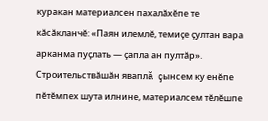куракан материалсен пахалăхĕпе те кăсăкланчĕ: «Паян илемлĕ, темиçе çултан вара арканма пуçлать — çапла ан пултăр». Строительствăшăн яваплă çынсем ку енĕпе пĕтĕмпех шута илнине, материалсем тĕлĕшпе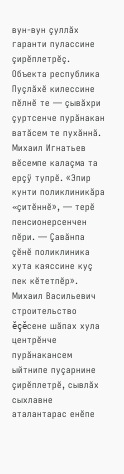вун-вун çуллăх гаранти пулассине çирĕплетрĕç.
Объекта республика Пуçлăхĕ килессине пĕлнĕ те — çывăхри çуртсенче пурăнакан ватăсем те пухăннă. Михаил Игнатьев вĕсемпе калаçма та ерçÿ тупрĕ. «Эпир кунти поликлиникăра «çитĕннĕ», — терĕ пенсионерсенчен пĕри. — Çавăнпа çĕнĕ поликлиника хута каяссине куç пек кĕтетпĕр». Михаил Васильевич строительство ĕçĕсене шăпах хула центрĕнче пурăнакансем ыйтнипе пуçарнине çирĕплетрĕ, сывлăх сыхлавне аталантарас енĕпе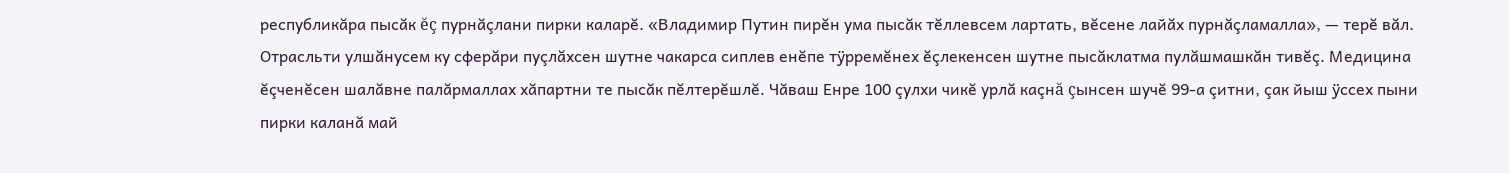республикăра пысăк ĕç пурнăçлани пирки каларĕ. «Владимир Путин пирĕн ума пысăк тĕллевсем лартать, вĕсене лайăх пурнăçламалла», — терĕ вăл.
Отрасльти улшăнусем ку сферăри пуçлăхсен шутне чакарса сиплев енĕпе тÿрремĕнех ĕçлекенсен шутне пысăклатма пулăшмашкăн тивĕç. Медицина ĕçченĕсен шалăвне палăрмаллах хăпартни те пысăк пĕлтерĕшлĕ. Чăваш Енре 100 çулхи чикĕ урлă каçнă çынсен шучĕ 99-а çитни, çак йыш ÿссех пыни пирки каланă май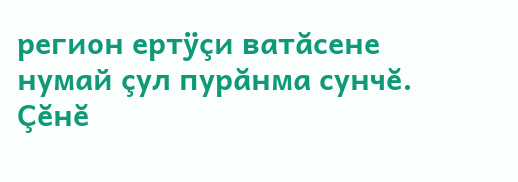регион ертÿçи ватăсене нумай çул пурăнма сунчĕ. Çĕнĕ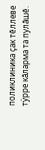поликлиника çак тĕллеве тÿрре кăларма та пулăшĕ.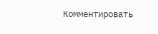Комментировать